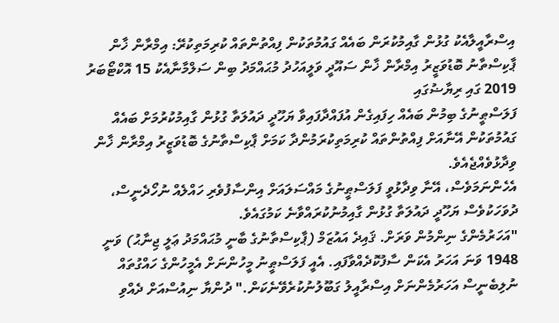އިސްރާއީލާއެކު ގުޅުން ގާއިމުކުރަން ބައެއް ގައުމުތަކުން ފިއްތުންތައް ކުރިމަތިކުރޭ: އިމްރާން ޚާން
ޕާކިސްތާނު ބޮޑުވަޒީރު އިމްރާން ޚާން ސައޫދީ ވަލީއަހުދު މުޙައްމަދު ބިން ސަލްމާނާއެކު 15 އޮކްޓޯބަރު 2019 ގައި ރިޔާޟުގައި
ފަލަސްޠީނުގެ ބިމުން ބައެއް ހިފައިގެން އުފައްދާފައިވާ ޔަހޫދީ ދައުލަތާ ގުޅުން ގާއިމުކުރުމަށް ބައެއް ގައުމުތަކުން އޭނާއަށް ފިއްތުންތައް ކުރިމަތިކުރަމުންދާ ކަމަށް ޕާކިސްތާނުގެ ބޮޑުވަޒީރު އިމްރާން ޚާން ވިދާޅުވެއްޖެއެވެ.
އެހެންނަމަވެސް، އޭނާ ވިދާޅުވީ ފަލަސްޠީނުގެ މައްސަލައަށް އިންސާފުވެރި ހައްލެއް ނުހޯދެނީސް، ދުވަހަކުވެސް ޔަހޫދީ ދައުލަތާ ގުޅުން ގާއިމުނުކުރައްވާނެ ކަމުގައެވެ.
"އަހަރުމެންގެ ނިންމުން ވަރަށް. ޤައިދެ އައުޒަމް (ޕާކިސްތާނުގެ ބާނީ މުޙައްމަދު ޢަލީ ޖިނާޙު) ވަނީ 1948 ވަނަ އަހަރު އެކަން ސާފުކޮދެއްވާފައި. އެއީ ފަލަސްޠީނު މީހުންނަށް އެމީހުންގެ ހައްގުތައް ނުލިބެނީސް އަހަރުމެންނަށް އިސްރާއީލު ގަބޫލުނުކުރެވޭނެކަން." ދުންޔާ ނިއުސްއަށް ދެއްވި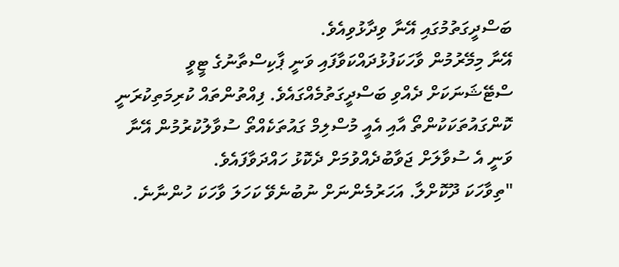ބަސްދީގަތުމުގައި އޭނާ ވިދާޅުވިއެވެ.
އޭނާ މިމޭރުމުން ވާހަކަފުޅުދައްކަވާފައި ވަނީ ޕާކިސްތާނުގެ ޓީވީ ސްޓޭޝަނަކަށް ދެއްވި ބަސްދީގަތުމެއްގައެވެ. ފިއްތުންތައް ކުރިމަތިކުރަނީ ކޮންގައުތަކަކުންތޯ އާއި އެއީ މުސްލިމް ގައުތަކެއްތޯ ސުވާލުކުރުމުން އޭނާ ވަނީ އެ ސުވާލަށް ޖަވާބުދެއްވުމަށް ދެކޮޅު ހައްދަވާފައެވެ.
"ތިވާހަކަ ދޫކޮށްލާ. އަހަރުމެންނަށް ނުބުނެވޭ ކަހަލަ ވާހަކަ ހުންނާނެ.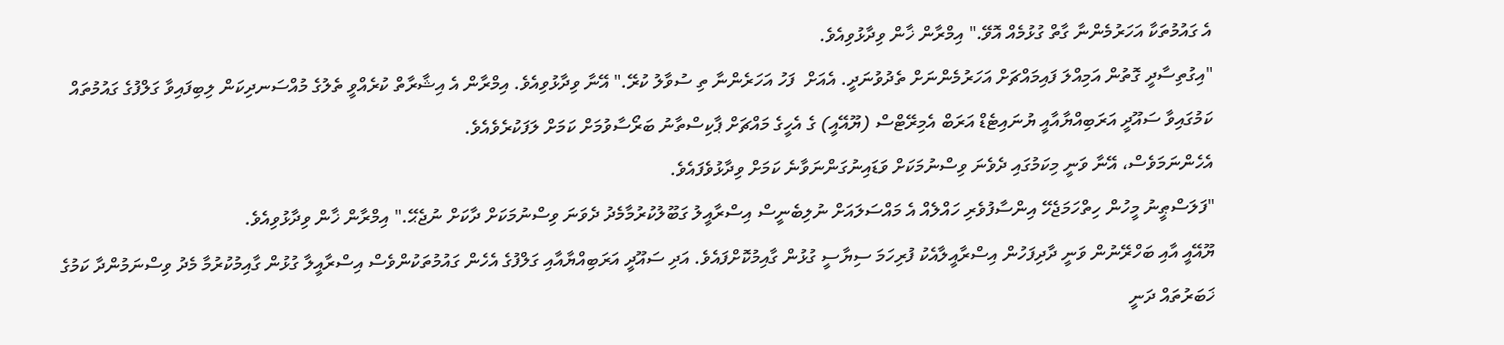އެ ގައުމުތަކާ އަހަރުމެންނާ ގާތް ގުޅުމެއް އޮވޭ." އިމްރާން ޚާން ވިދާޅުވިއެވެ.
"އިގުތިސާދީ ގޮތުން އަމިއްލަ ފައިމައްޗަށް އަހަރުމެންނަށް ތެދުވުނަދީ. އެއަށް  ފަހު އަހަރެންނާ ތި ސުވާލު ކުރޭ." އޭނާ ވިދާޅުވިއެވެ. އިމްރާން އެ އިޝާރާތް ކުރެއްވީ ތެލުގެ މުއްސަނދިކަން ލިބިފައިވާ ގަލްފުގެ ގައުމުތައް ކަމުގައިވާ ސައޫދީ އަރަބިއްޔާއާއީ ޔުނައިޓެޑް އަރަބް އެމިރޭޓްސް (ޔޫއޭއީ) ގެ އެހީގެ މައްޗަށް ޕާކިސްތާނު ބަރޯސާވުމަށް ކަމަށް ލަފަކުރެވެއެވެ.
އެހެންނަމަވެސް، އޭނާ ވަނީ މިކަމުގައި ދެވެނަ ވިސްނުމަކަށް ވަޑައިނުގަންނަވާނެ ކަމަށް ވިދާޅުވެފައެވެ.
"ފަލަސްޠީނު މީހުން ހިތްހަމަޖެހޭ އިންސާފުވެރި ހައްލެއް އެ މައްސަލައަށް ނުލިބެނީސް އިސްރާއީލު ގަބޫލުކުރުމާމެދު ދެވަނަ ވިސްނުމަކަށް ދާކަށް ނުޖެޙޭ." އިމްރާން ޚާން ވިދާޅުވިއެވެ.
ޔޫއޭއީ އާއި ބަހްރޭނުން ވަނީ ދާދިފަހުން އިސްރާއީލާއެކު ފުރިހަމަ ސިޔާސީ ގުޅުން ގާއިމުކޮށްފައެވެ. އަދި ސައޫދީ އަރަބިއްޔާއާއި ގަލްފުގެ އެހެން ގައުމުތަކުންވެސް އިސްރާއީލާ ގުޅުން ގާއިމުކުރުމާ މެދު ވިސްނަމުންދާ ކަމުގެ ޚަބަރުތައް ދަނީ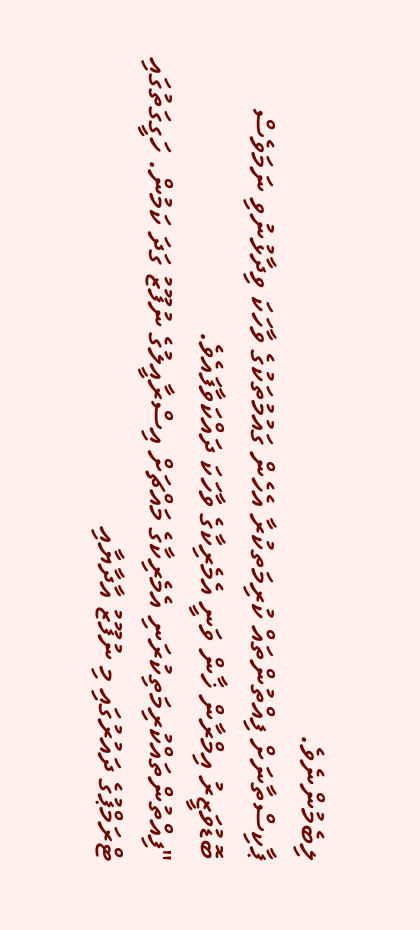ލިބެމުންނެވެ.
ޕާކިސްތާނަށް ފިއްތުންތައް ކުރިމަތކުރާ އެހެން ގައުމުތަކުގެ ވާހަކަ ވިދާޅުނުވި ނަމަވެސް ބޮޑުވަޒީރު އިމްރާން ޚާން ވަނީ އެމެރިކާގެ ވާހަކަ ދައްކަވާފައެވެ.
"ފިއްތުންތައްކުރިމަތިކުރަނި އެމެރިކާގެ މައްޗަށް އިސްރާއީލުގެ ނުފޫޒު ގަދަ ކަމުން. ހަގީގަތުގައި ޓްރަމްޕުގެ ދައުރުގައި މި ނުފޫޒު އާދާޔާއި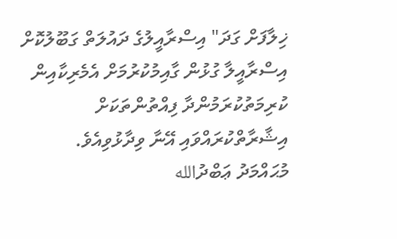ޚިލާފަށް ގަދަ" އިސްރާއީލުގެ ދައުލަތް ގަބޫލުކޮށް އިސްރާއީލާ ގުޅުން ގާއިމުކުރުމަށް އެމެރިކާއިން ކުރިމަތުކުރަމުންދާ ފިއްތުންތަކަށް އިޝާރާތްކުރައްވައި އޭނާ ވިދާޅުވިއެވެ.
މުޙައްމަދު ޢަބްދުالله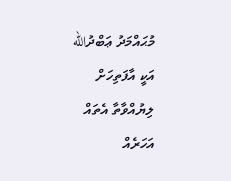މުޙައްމަދު ޢަބްދުالله އަކީ އާފަތިހަށް ލިޔުއްވާތާ އެތައް އަހަރެއް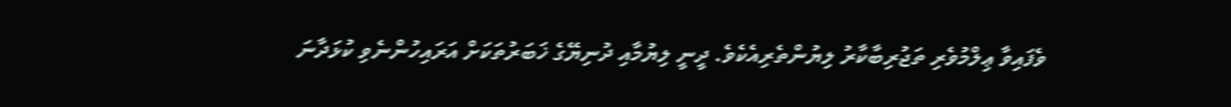ވެފައިވާ ޢިލްމުވެރި ތަޖުރިބާކާރު ލިޔުންތެރިއެކެވެ. ދީނީ ލިޔުމާއި ދުނިޔޭގެ ޚަބަރުތަކަށް އަރައިހުންނެވި ކުޅަދާނަ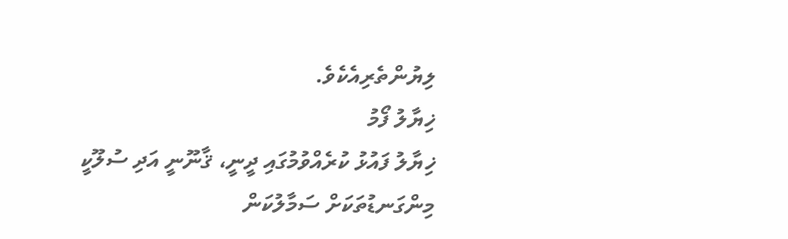ލިޔުންތެރިއެކެވެ.
ޚިޔާލު ފޯމު
ޚިޔާލު ފައުޅު ކުރެއްވުމުގައި ދީނީ، ޤާނޫނީ އަދި ސުލޫކީ މިންގަނޑުތަކަށް ސަމާލުކަން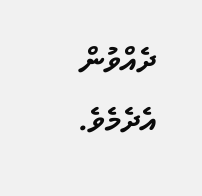ދެއްވުން އެދެމެވެ.